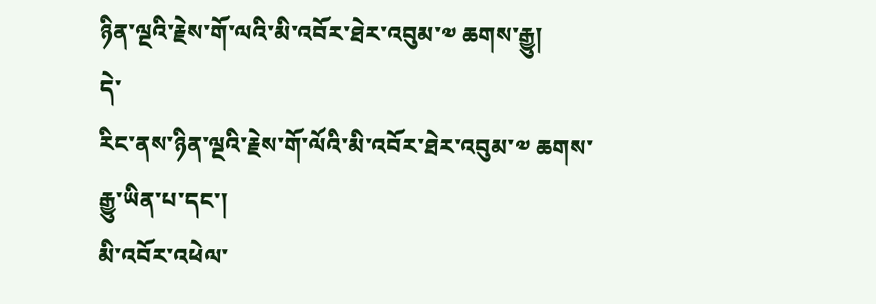ཉིན་ལྔའི་རྗེས་གོ་ལའི་མི་འབོར་ཐེར་འབུམ་༧ ཆགས་རྒྱུ།
དེ་
རིང་ནས་ཉིན་ལྔའི་རྗེས་གོ་ལོའི་མི་འབོར་ཐེར་འབུམ་༧ ཆགས་རྒྱུ་ཡིན་པ་དང་།
མི་འབོར་འཕེལ་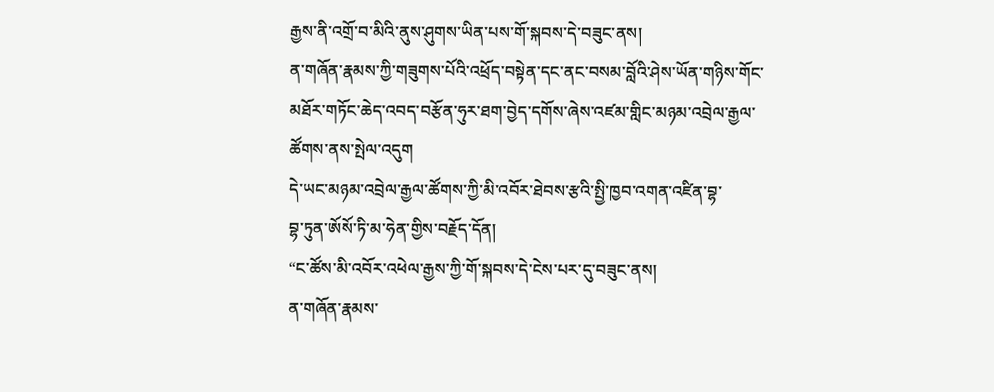རྒྱས་ནི་འགྲོ་བ་མིའི་ནུས་ཤུགས་ཡིན་པས་གོ་སྐབས་དེ་བཟུང་ནས།
ན་གཞོན་རྣམས་ཀྱི་གཟུགས་པོའི་འཕྲོད་བསྟེན་དང་ནང་བསམ་བློའི་ཤེས་ཡོན་གཉིས་གོང་
མཐོར་གཏོང་ཆེད་འབད་བརྩོན་ཧུར་ཐག་བྱེད་དགོས་ཞེས་འཛམ་གླིང་མཉམ་འབྲེལ་རྒྱལ་
ཚོགས་ནས་སྤེལ་འདུག
དེ་ཡང་མཉམ་འབྲེལ་རྒྱལ་ཚོགས་ཀྱི་མི་འབོར་ཐེབས་རྩའི་སྤྱི་ཁྱབ་འགན་འཛིན་བྷ་
བྷ་ཏུན་ཨོསོ་ཏི་མ་ཧེན་གྱིས་བརྗོད་དོན།
“ང་ཚོས་མི་འབོར་འཕེལ་རྒྱས་ཀྱི་གོ་སྐབས་དེ་ངེས་པར་དུ་བཟུང་ནས།
ན་གཞོན་རྣམས་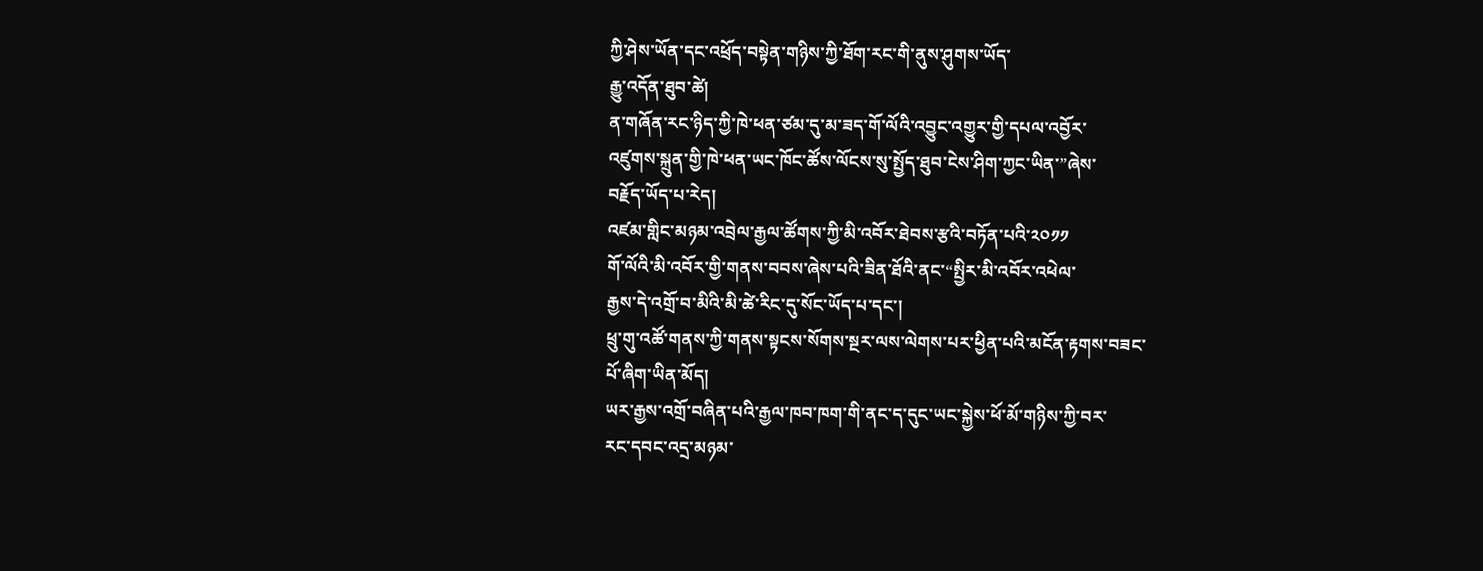ཀྱི་ཤེས་ཡོན་དང་འཕྲོད་བསྟེན་གཉིས་ཀྱི་ཐོག་རང་གི་ནུས་ཤུགས་ཡོད་
རྒྱུ་འདོན་ཐུབ་ཚེ།
ན་གཞོན་རང་ཉིད་ཀྱི་ཁེ་ཕན་ཙམ་དུ་མ་ཟད་གོ་ལོའི་འབྱུང་འགྱུར་གྱི་དཔལ་འབྱོར་
འཛུགས་སྐྲུན་གྱི་ཁེ་ཕན་ཡང་ཁོང་ཚོས་ལོངས་སུ་སྤྱོད་ཐུབ་ངེས་ཤིག་ཀྱང་ཡིན་”ཞེས་
བརྗོད་ཡོད་པ་རེད།
འཛམ་གླིང་མཉམ་འབྲེལ་རྒྱལ་ཚོགས་ཀྱི་མི་འབོར་ཐེབས་རྩའི་བཏོན་པའི་༢༠༡༡
གོ་ལོའི་མི་འབོར་གྱི་གནས་བབས་ཞེས་པའི་ཟིན་ཐོའི་ནང་“སྤྱིར་མི་འབོར་འཕེལ་
རྒྱས་དེ་འགྲོ་བ་མིའི་མི་ཚེ་རིང་དུ་སོང་ཡོད་པ་དང་།
ཕྲུ་གུ་འཚོ་གནས་ཀྱི་གནས་སྟངས་སོགས་སྔར་ལས་ལེགས་པར་ཕྱིན་པའི་མངོན་རྟགས་བཟང་
པོ་ཞིག་ཡིན་མོད།
ཡར་རྒྱས་འགྲོ་བཞིན་པའི་རྒྱལ་ཁབ་ཁག་གི་ནང་ད་དུང་ཡང་སྐྱེས་ཕོ་མོ་གཉིས་ཀྱི་བར་
རང་དབང་འདྲ་མཉམ་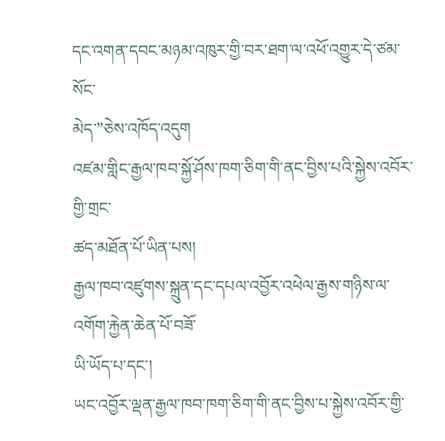དང་འགན་དབང་མཉམ་འཁུར་གྱི་བར་ཐག་ལ་འཕོ་འགྱུར་དེ་ཙམ་སོང་
མེད་”ཅེས་འཁོད་འདུག
འཛམ་གླིང་རྒྱལ་ཁབ་སྐྱོ་ཤོས་ཁག་ཅིག་གི་ནང་བྱིས་པའི་སྐྱེས་འབོར་གྱི་གྲང་
ཚད་མཐོན་པོ་ཡིན་པས།
རྒྱལ་ཁབ་འཛུགས་སྐྲུན་དང་དཔལ་འབྱོར་འཕེལ་རྒྱས་གཉིས་ལ་འགོག་རྐྱེན་ཆེན་པོ་བཟོ་
ཡི་ཡོད་པ་དང་།
ཡང་འབྱོར་ལྡན་རྒྱལ་ཁབ་ཁག་ཅིག་གི་ནང་བྱིས་པ་སྐྱེས་འབོར་གྱི་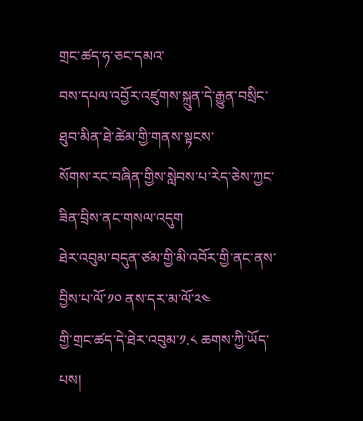གྲང་ཚད་ཧ་ཅང་དམའ་
བས་དཔལ་འབྱོར་འཛུགས་སྐྲུན་དེ་རྒྱུན་བསྲིང་ཐུབ་མིན་ཐེ་ཚེམ་གྱི་གནས་སྟངས་
སོགས་རང་བཞིན་གྱིས་སླེབས་པ་རེད་ཅེས་ཀྱང་ཟིན་བྲིས་ནང་གསལ་འདུག
ཐེར་འབུམ་བདུན་ཙམ་གྱི་མི་འབོར་གྱི་ནང་ནས་བྱིས་པ་ལོ་༡༠ ནས་དར་མ་ལོ་༢༤
གྱི་གྲང་ཚད་དེ་ཐེར་འབུམ་༡.༨ ཆགས་ཀྱི་ཡོད་པས།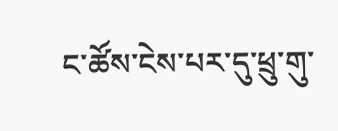ང་ཚོས་ངེས་པར་དུ་ཕྲུ་གུ་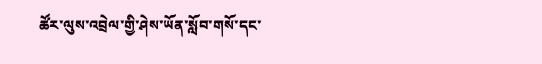ཚོར་ལུས་འབྲེལ་གྱི་ཤེས་ཡོན་སློབ་གསོ་དང་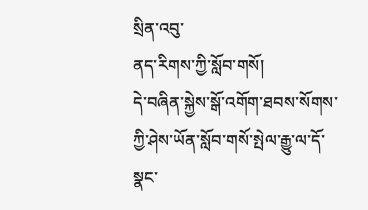སྲིན་འབུ་
ནད་རིགས་ཀྱི་སློབ་གསོ།
དེ་བཞིན་སྐྱེས་སྒོ་འགོག་ཐབས་སོགས་ཀྱི་ཤེས་ཡོན་སློབ་གསོ་སྤེལ་རྒྱུ་ལ་དོ་
སྣང་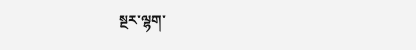སྔར་ལྷག་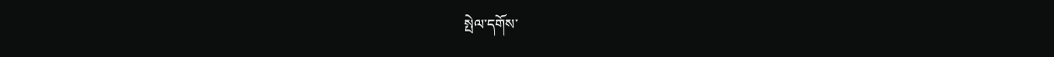སྤེལ་དགོས་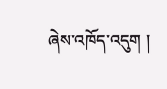ཞེས་འཁོད་འདུག །